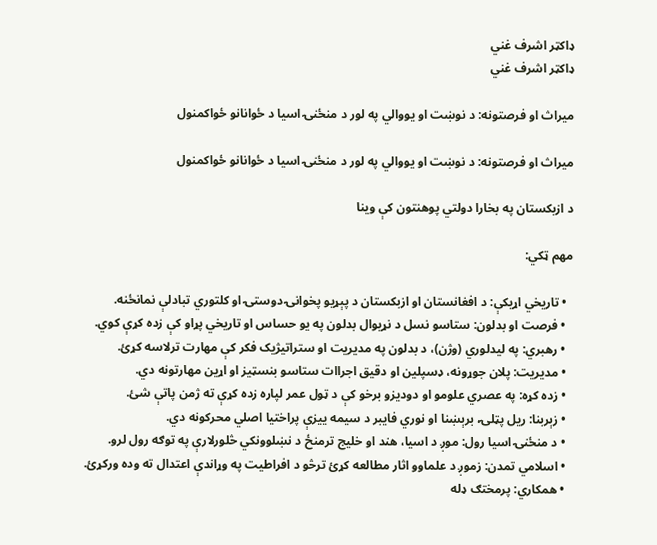ډاکټر اشرف غني
ډاکټر اشرف غني

میراث او فرصتونه: د نوښت او یووالي په لور د منځنۍ اسیا د ځوانانو ځواکمنول

میراث او فرصتونه: د نوښت او یووالي په لور د منځنۍ اسیا د ځوانانو ځواکمنول

د ازبکستان په بخارا دولتي پوهنتون کې وینا

مهم ټکي:

  • تاریخي اړیکې: د افغانستان او ازبکستان د پېړیو پخوانۍ دوستۍ او کلتوري تبادلې نمانځنه.
  • فرصت او بدلون: ستاسو نسل د نړیوال بدلون په یو حساس او تاریخي پړاو کې زده کړې کوي.
  • رهبري: په لیدلوري (وژن)، د بدلون په مدیریت او ستراتیژیک فکر کې مهارت ترلاسه کړئ.
  • مدیریت: پلان جوړونه، ډسپلین او دقیق اجراات ستاسو بنسټیز او اړین مهارتونه دي.
  • زده کړه: په عصري علومو او دودیزو برخو کې د ټول عمر لپاره زده کړې ته ژمن پاتې شئ.
  • زېربنا: ریل پټلۍ، برېښنا او نوري فایبر د سیمه ییزې پراختیا اصلي محرکونه دي.
  • د منځنۍ اسیا رول: موږ د اسیا، هند او خلیج ترمنځ د نښلوونکي څلورلارې په توګه رول لرو.
  • اسلامي تمدن: زموږ د علماوو اثار مطالعه کړئ ترڅو د افراطیت په وړاندې اعتدال ته وده ورکړئ.
  • همکاري: پرمختګ ډله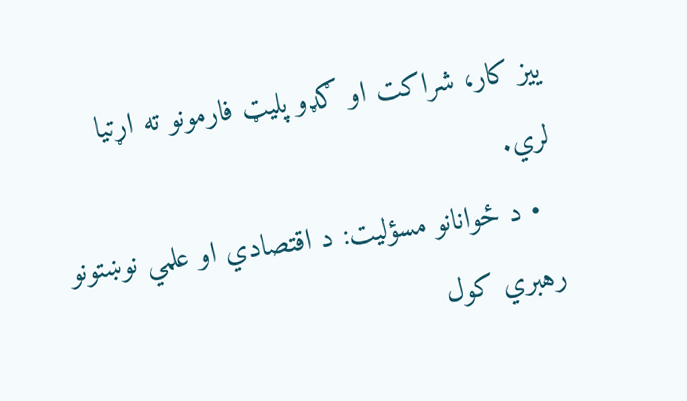ییز کار، شراکت او ګډو پلیټ فارمونو ته اړتیا لري.
  • د ځوانانو مسؤلیت: د اقتصادي او علمي نوښتونو رهبري کول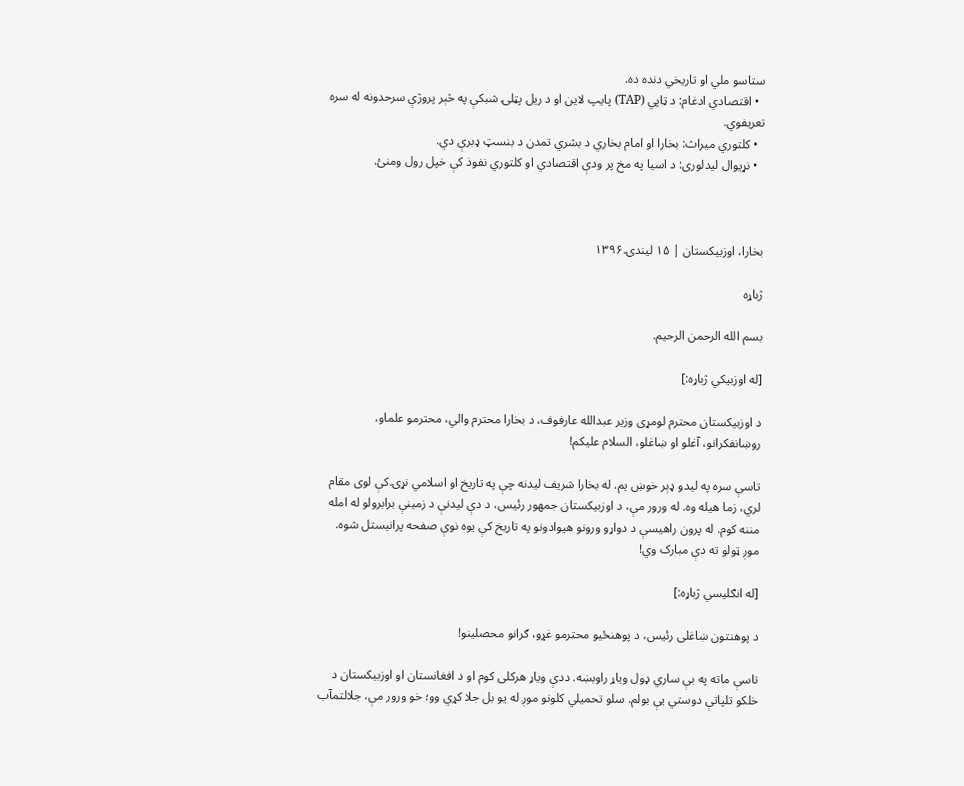ستاسو ملي او تاریخي دنده ده.
  • اقتصادي ادغام: د ټاپي (TAP) پایپ لاین او د ریل پټلۍ شبکې په څېر پروژې سرحدونه له سره تعریفوي.
  • کلتوري میراث: بخارا او امام بخاري د بشري تمدن د بنسټ ډبرې دي.
  • نړیوال لیدلوری: د اسیا په مخ پر ودې اقتصادي او کلتوري نفوذ کې خپل رول ومنئ.



بخارا، اوزبیکستان | ۱۵ لیندۍ ۱۳۹۶

ژباړه

بسم الله الرحمن الرحیم.

[له اوزبیکي ژباړه:]

د اوزبیکستان محترم لومړی وزیر عبدالله عارفوف، د بخارا محترم والي، محترمو علماو، روښانفکرانو، آغلو او ښاغلو، السلام علیکم!

تاسې سره په لیدو ډېر خوښ یم. له بخارا شریف لیدنه چې په تاریخ او اسلامي نړۍ کې لوی مقام لري، زما هیله وه. له ورور مې، د اوزبیکستان جمهور رئیس، د دې لیدنې د زمینې برابرولو له امله مننه کوم. له پرون راهیسې د دواړو ورونو هیوادونو په تاریخ کې یوه نوې صفحه پرانیستل شوه. موږ ټولو ته دې مبارک وي!

[له انګلیسي ژباړه:]

د پوهنتون ښاغلی رئیس، د پوهنځیو محترمو غړو، ګرانو محصلینو!

تاسې ماته په بې ساري ډول ویاړ راوبښه. ددې ویاړ هرکلی کوم او د افغانستان او اوزبیکستان د خلکو تلپاتې دوستي یې بولم. سلو تحمیلي کلونو موږ له یو بل جلا کړي وو؛ خو ورور مې، جلالتمآب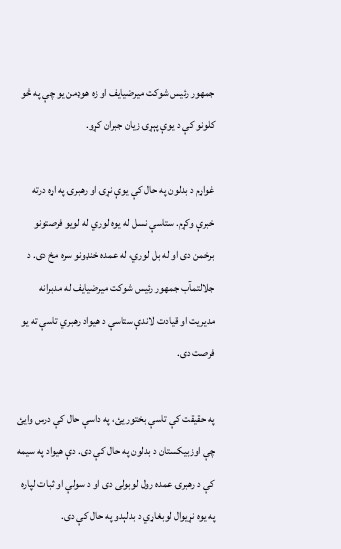جمهور رئیس شوکت میرضیایف او زه هوډمن یو چې په څو کلونو کې د یوې پېړۍ زیان جبران کړو.

غواړم د بدلون په حال کې یوې نړۍ او رهبرۍ په اړه درته خبرې وکړم. ستاسې نسل له یوه لوري له لويو فرصتونو برخمن دی او له بل لوري، له عمده خنډونو سره مخ دی. د جلالتمآب جمهور رئیس شوکت میرضیایف له مدبرانه مدیریت او قیادت لاندې ستاسې د هیواد رهبري تاسې ته یو فرصت دی.

په حقیقت کې تاسې بختور یئ، په داسې حال کې درس وایئ چې اوزبیکستان د بدلون په حال کې دی. دې هیواد په سیمه کې د رهبرۍ عمده رول لوبولی دی او د سولې او ثبات لپاره په یوه نړیوال لوبغاړي د بدلېدو په حال کې دی.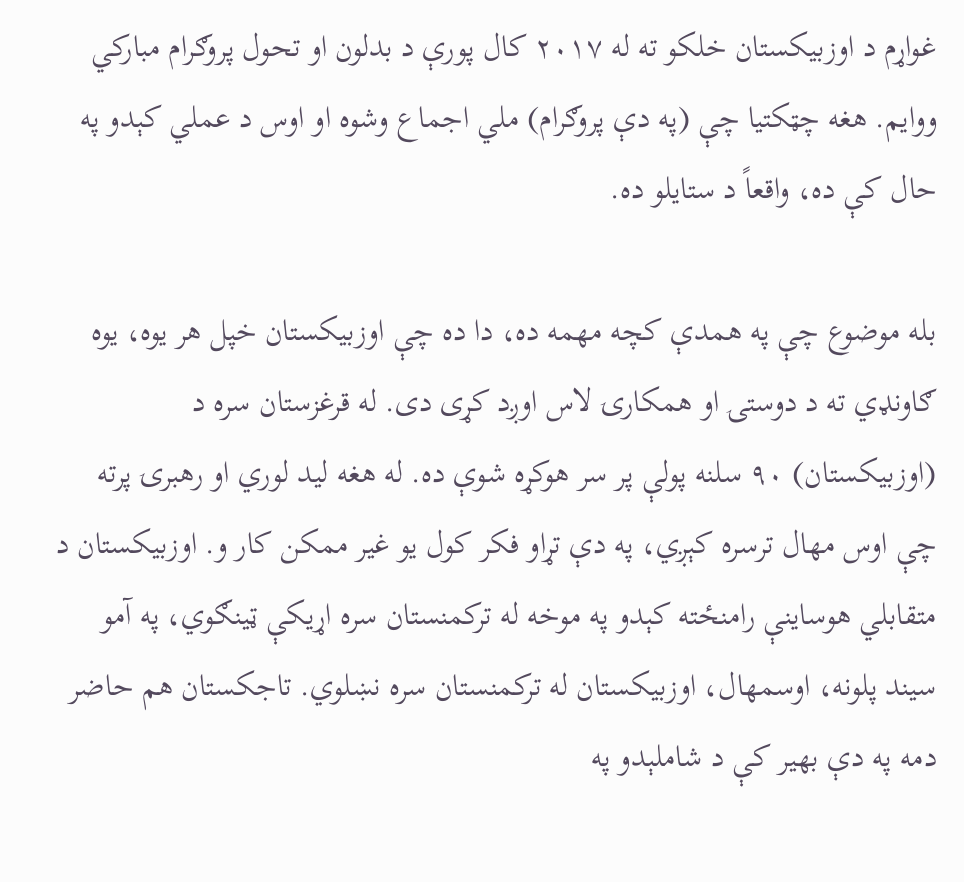غواړم د اوزبیکستان خلکو ته له ۲۰۱۷ کال پورې د بدلون او تحول پروګرام مبارکي ووایم. هغه چټکتیا چې (په دې پروګرام) ملي اجماع وشوه او اوس د عملي کېدو په حال کې ده، واقعاً د ستايلو ده.

بله موضوع چې په همدې کچه مهمه ده، دا ده چې اوزبیکستان خپل هر یوه، یوه ګاونډي ته د دوستۍ او همکارۍ لاس اوږد کړی دی. له قرغزستان سره د (اوزبیکستان) ۹۰ سلنه پولې پر سر هوکړه شوې ده. له هغه لید لوري او رهبرۍ پرته چې اوس مهال ترسره کېږي، په دې تړاو فکر کول یو غیر ممکن کار و. اوزبیکستان د متقابلي هوساینې رامنځته کېدو په موخه له ترکمنستان سره اړیکې ټینګوي، په آمو سیند پلونه، اوسمهال، اوزبیکستان له ترکمنستان سره نښلوي. تاجکستان هم حاضر دمه په دې بهیر کې د شاملېدو په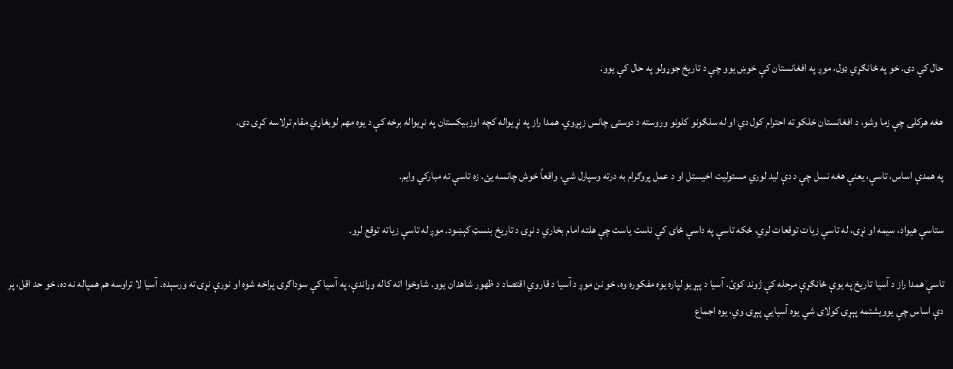حال کې دی. خو په ځانګړي ډول، موږ په افغانستان کې خوښ یوو چې د تاریخ جوړولو په حال کې یوو.

هغه هرکلی چې زما وشو، د افغانستان خلکو ته احترام کول دي او له سلګونو کلونو وروسته د دوستۍ چانس زېږوي. همدا راز په نړیواله کچه اوزبیکستان په نړیواله برخه کې د یوه مهم لوبغاړي مقام ترلاسه کړی دی.

په همدې اساس، تاسې، یعنې هغه نسل چې د دې لید لوري مسئولیت اخیستل او د عمل پروګرام به درته وسپارل شي، واقعاً خوش چانسه یئ. زه تاسې ته مبارکي وایم.

ستاسې هیواد، سیمه او نړۍ، له تاسې زیات توقعات لري، ځکه تاسې په داسې ځای کې ناست یاست چې هلته امام بخاري د نړۍ د تاریخ بنسټ کېښود. موږ له تاسې زیاته توقع لرو.

تاسې همدا راز د آسیا تاریخ په یوې ځانګړې مرحله کې ژوند کوئ. آسیا د پېړیو لپاره یوه مفکوره وه، خو نن موږ د آسیا د قاروي اقتصاد د ظهور شاهدان یوو. شاوخوا اته کاله وړاندې، په آسیا کې سوداګرۍ پراخه شوه او نورې نړۍ ته ورسېده. آسیا لا تراوسه هم همپاله نه ده، خو حد اقل، پر دې اساس چې یوویشتمه پېړۍ کولای شي یوه آسیایي پېړۍ وي، یوه اجماع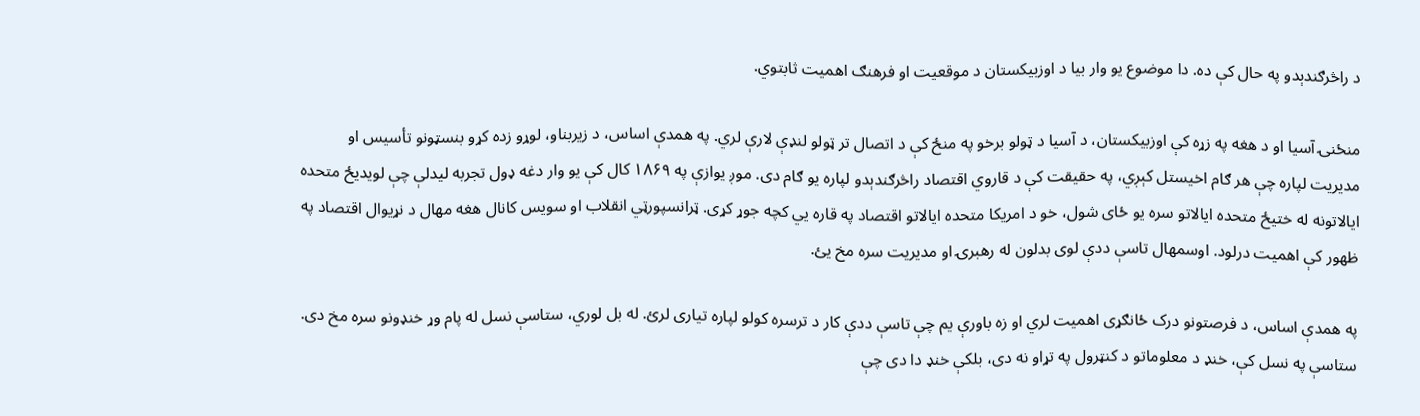د راڅرګندېدو په حال کې ده. دا موضوع یو وار بیا د اوزبیکستان د موقعیت او فرهنګ اهمیت ثابتوي.

منځنۍ آسیا او د هغه په زړه کې اوزبیکستان، د آسیا د ټولو برخو په منځ کې د اتصال تر ټولو لنډې لارې لري. په همدې اساس، د زیربناو، لوړو زده کړو بنسټونو تأسیس او مدیریت لپاره چې هر ګام اخیستل کېږي، په حقیقت کې د قاروي اقتصاد راڅرګندېدو لپاره یو ګام دی. موږ یوازې په ۱۸۶۹ کال کې یو وار دغه ډول تجربه لیدلې چې لویدیځ متحده ایالاتونه له ختیځ متحده ایالاتو سره یو ځای شول، خو د امریکا متحده ایالاتو اقتصاد په قاره يي کچه جوړ کړی. ټرانسپورټي انقلاب او سویس کانال هغه مهال د نړیوال اقتصاد په ظهور کې اهمیت درلود. اوسمهال تاسې ددې لوی بدلون له رهبرۍ او مدیریت سره مخ یئ.

په همدې اساس، د فرصتونو درک ځانګړی اهمیت لري او زه باورې یم چې تاسې ددې کار د ترسره کولو لپاره تیاری لرئ. له بل لوري، ستاسې نسل له پام وړ خنډونو سره مخ دی. ستاسې په نسل کې، خنډ د معلوماتو د کنټرول په تړاو نه دی، بلکې خنډ دا دی چې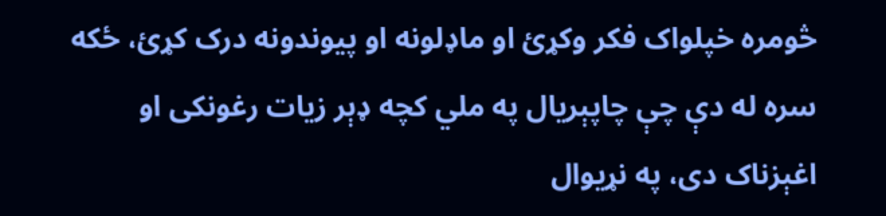څومره خپلواک فکر وکړئ او ماډلونه او پیوندونه درک کړئ، ځکه سره له دې چې چاپېریال په ملي کچه ډېر زیات رغونکی او اغېزناک دی، په نړیوال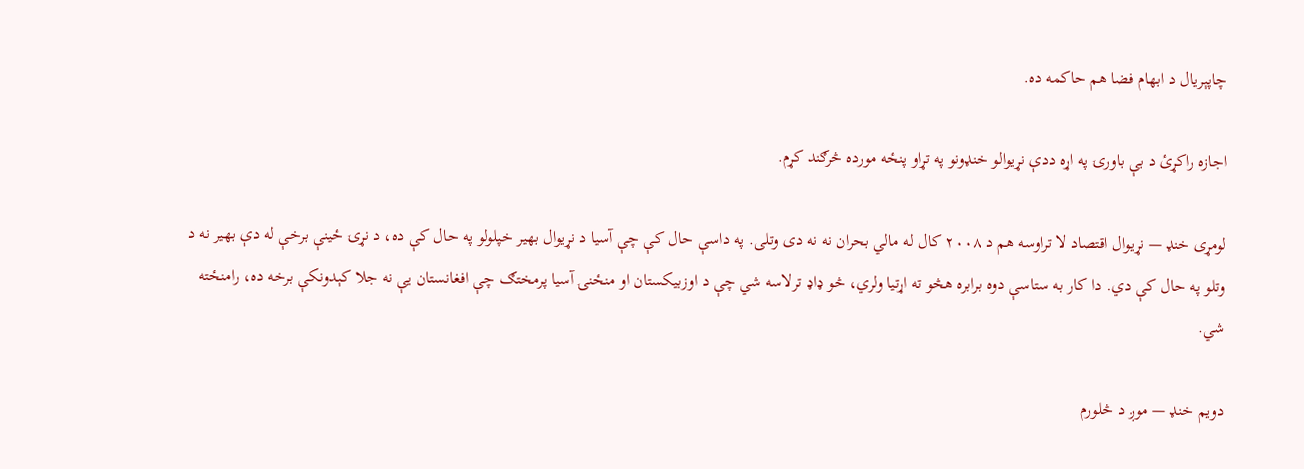چاپېریال د ابهام فضا هم حاکمه ده.

اجازه راکړئ د بې باورۍ په اړه ددې نړیوالو خنډونو په تړاو پنځه مورده څرګند کړم.

لومړی خنډ — نړیوال اقتصاد لا تراوسه هم د ۲۰۰۸ کال له مالي بحران نه نه دی وتلی. په داسې حال کې چې آسیا د نړیوال بهیر خپلولو په حال کې ده، د نړۍ ځینې برخې له دې بهیر نه د وتلو په حال کې دي. دا کار به ستاسې دوه برابره هڅو ته اړتیا ولري، څو ډاډ ترلاسه شي چې د اوزبیکستان او منځنۍ آسیا پرمختګ چې افغانستان یې نه جلا کېدونکې برخه ده، رامنځته شي.

دویم خنډ — موږ د څلورم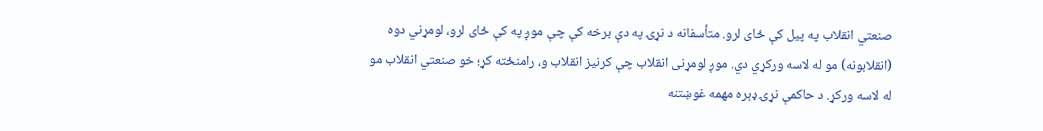صنعتي انقلاب په پیل کې ځای لرو. متأسفانه د نړۍ په دې برخه کې چې موږ په کې ځای لرو، لومړني دوه (انقلابونه) مو له لاسه ورکړي دي. موږ لومړنی انقلاب چې کرنیز انقلاب و، رامنځته کړ؛ خو صنعتي انقلاب مو له لاسه ورکړ. د حاکمې نړۍ ډېره مهمه غوښتنه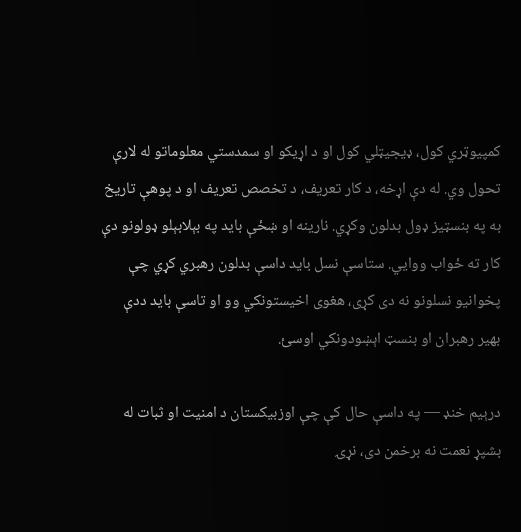کمپیوټري کول، ډیجیټلي کول او د اړیکو او سمدستي معلوماتو له لارې تحول وي. له دې اړخه، د کار تعریف، د تخصص تعریف او د پوهې تاریخ به په بنسټیز ډول بدلون وکړي. نارینه او ښځې باید په بېلابېلو ډولونو دې کار ته ځواب ووایي. ستاسې نسل باید داسې بدلون رهبري کړي چې پخوانیو نسلونو نه دی کړی، هغوی اخیستونکي وو او تاسې باید ددې بهیر رهبران او بنسټ اېښودونکي اوسئ.

درېیم خنډ — په داسې حال کې چې اوزبیکستان د امنیت او ثبات له بشپړ نعمت نه برخمن دی، نړۍ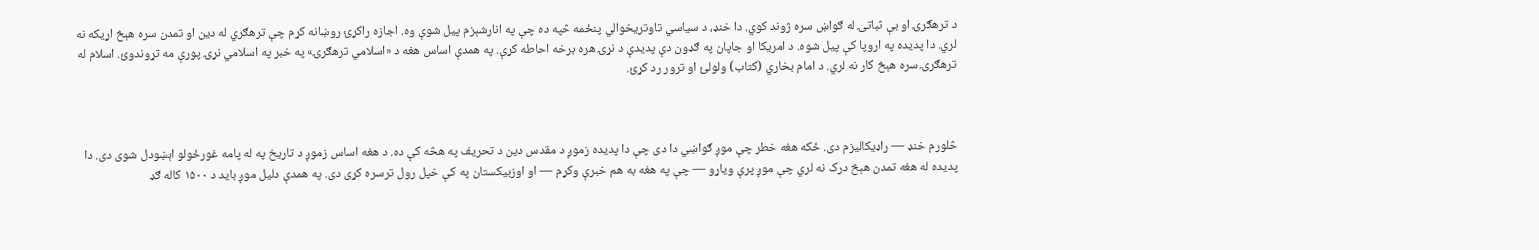د ترهګرۍ او بې ثباتۍ له ګواښ سره ژوند کوي. دا خنډ، د سیاسي تاوتریخوالي پنځمه څپه ده چې په انارشېزم پیل شوې وه. اجازه راکړئ روښانه کړم چې ترهګري له دین او تمدن سره هېڅ اړیکه نه لري. دا پدیده په اروپا کې پیل شوه. د امریکا او جاپان په ګډون دې پدیدې د نړۍ هره برخه احاطه کړې. په همدې اساس هغه د «اسلامي ترهګرۍ» په خبر په اسلامي نړۍ پورې مه تړوندوئ. اسلام له ترهګرۍ سره هېڅ کار نه لري. د امام بخاري (کتاب) ولولئ او ترور رد کړئ.



څلورم خنډ — راډیکالیزم دی. ځکه هغه خطر چې موږ ګواښي دا دی چې دا پدیده زموږ د مقدس دین د تحریف په هڅه کې ده. د هغه اساس زموږ د تاریخ په له پامه غورځولو اېښودل شوی دی. دا پدیده له هغه تمدن هېڅ درک نه لري چې موږ پرې ویاړو — چې په هغه به هم خبرې وکړم — او اوزبیکستان په کې خپل رول ترسره کړی دی. په همدې دلیل موږ باید د ۱۵۰۰ کاله ګډ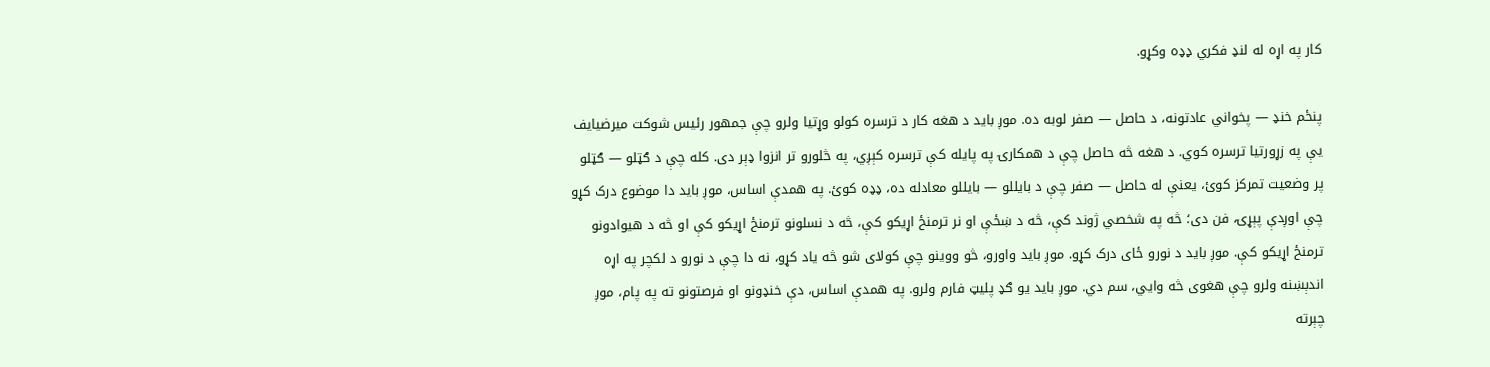کار په اړه له لنډ فکري ډډه وکړو.

پنځم خنډ — پخواني عادتونه، د حاصل — صفر لوبه ده. موږ باید د هغه کار د ترسره کولو وړتیا ولرو چې جمهور رئیس شوکت میرضیایف یې په زړورتیا ترسره کوي. د هغه څه حاصل چې د همکارۍ په پایله کې ترسره کېږي، په څلورو تر انزوا ډېر دی. کله چې د ګټلو — ګټلو پر وضعیت تمرکز کوئ، یعنې له حاصل — صفر چې د بایللو — بایللو معادله ده، ډډه کوئ. په همدې اساس، موږ باید دا موضوع درک کړو چې اوږدې پېړۍ، فن دی؛ څه په شخصي ژوند کې، څه د ښځې او نر ترمنځ اړیکو کې، څه د نسلونو ترمنځ اړیکو کې او څه د هیوادونو ترمنځ اړیکو کې. موږ باید د نورو ځای درک کړو. موږ باید واورو، څو ووینو چې کولای شو څه یاد کړو، نه دا چې د نورو د لکچر په اړه اندېښنه ولرو چې هغوی څه وایي، سم دي. موږ باید یو ګډ پلیټ فارم ولرو. په همدې اساس، دې خنډونو او فرصتونو ته په پام، موږ چېرته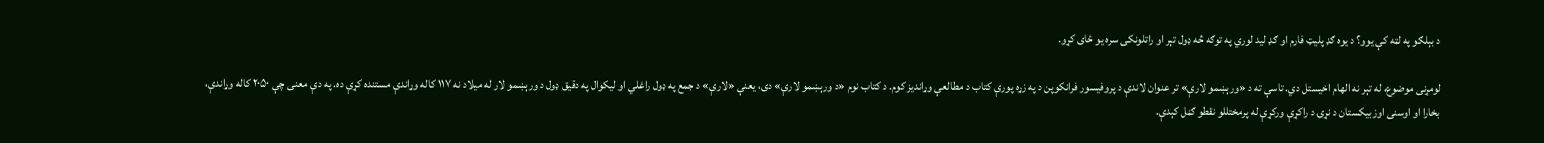د بېلګو په لټه کې یوو؟ د یوه ګډ پلیټ فارم او ګډ لید لوري په توګه څه ډول تېر او راتلونکی سره یو ځای کړو.

لومړنی موضوع، له تېر نه الهام اخیستل دي. تاسې ته د «ورېښمو لارې» تر عنوان لاندې د پروفیسور فرانکوپن د په زړه پورې کتاب د مطالعې وړاندیز کوم. د کتاب نوم «د ورېښمو لارې» دی، یعنې «لارې» د جمع په ډول راغلي او لیکوال په دقیق ډول د ورېښمو لار له میلاد نه ۱۱۷ کاله وړاندې مستنده کړې ده. په دې معنی چې ۲۰۵۰ کاله وړاندې، بخارا او اوسنی اوزبیکستان د نړۍ د راکړې ورکړې له پرمختللو نقطو ګڼل کېدې.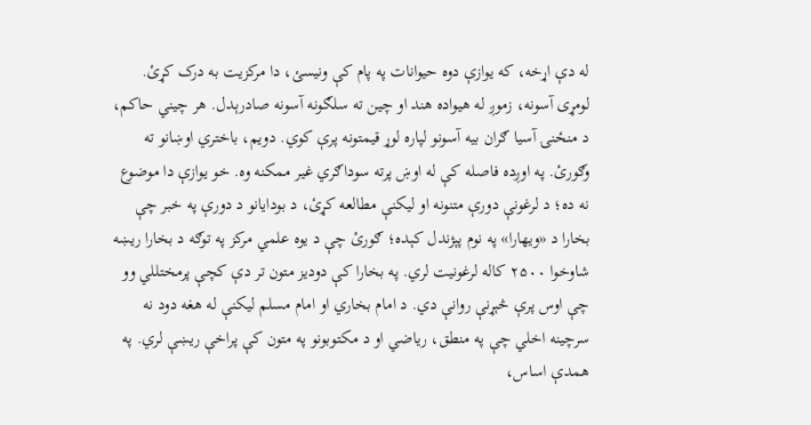له دې اړخه، که یوازې دوه حیوانات په پام کې ونیسئ، دا مرکزیت به درک کړئ. لومړی آسونه، زموږ له هیواده هند او چین ته سلګونه آسونه صادرېدل. هر چیني حاکم، د منځنۍ آسیا ګران بیه آسونو لپاره لوړ قیمتونه پرې کوي. دویم، باختري اوښانو ته وګورئ. په اوږده فاصله کې له اوښ پرته سوداګري غیر ممکنه وه. خو یوازې دا موضوع نه ده؛ د لرغونې دورې متنونه او لیکنې مطالعه کړئ، د بودایانو د دورې په خبر چې بخارا د «ویهارا» په نوم پېژندل کېده؛ ګورئ چې د یوه علمي مرکز په توګه د بخارا ریښه شاوخوا ۲۵۰۰ کاله لرغونیت لري. په بخارا کې دودیز متون تر دې کچې پرمختللي وو چې اوس پرې څېړنې روانې دي. د امام بخاري او امام مسلم لیکنې له هغه دود نه سرچینه اخلي چې په منطق، ریاضي او د مکتوبونو په متون کې پراخې ریښې لري. په همدې اساس،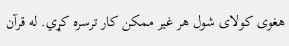هغوی کولای شول هر غیر ممکن کار ترسره کړي. له قرآن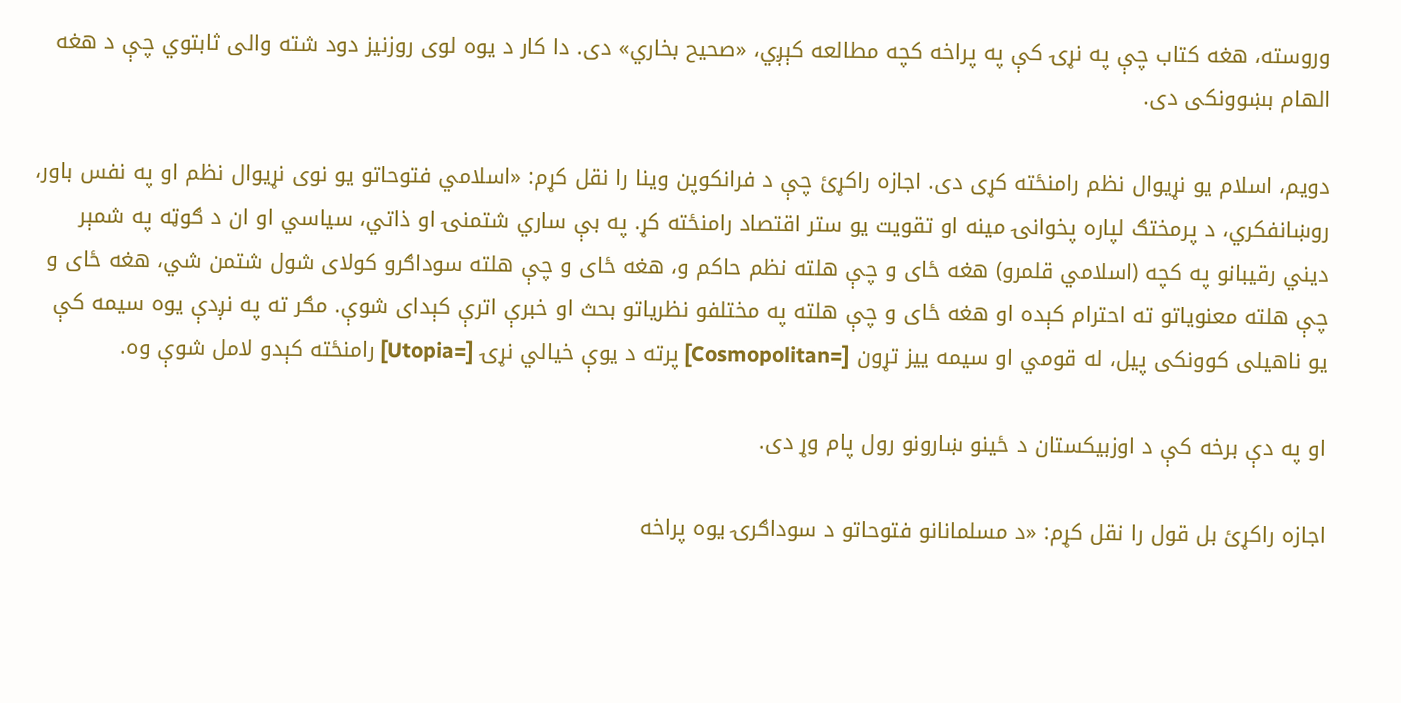وروسته، هغه کتاب چې په نړۍ کې په پراخه کچه مطالعه کېږي، «صحیح بخاري» دی. دا کار د یوه لوی روزنیز دود شته والی ثابتوي چې د هغه الهام بښوونکی دی.

دویم، اسلام یو نړیوال نظم رامنځته کړی دی. اجازه راکړئ چې د فرانکوپن وینا را نقل کړم: «اسلامي فتوحاتو یو نوی نړیوال نظم او په نفس باور، روښانفکري، د پرمختګ لپاره پخوانۍ مینه او تقویت یو ستر اقتصاد رامنځته کړ. په بې ساري شتمنۍ او ذاتي، سیاسي او ان د ګوټه په شمېر دیني رقیبانو په کچه (اسلامي قلمرو) هغه ځای و چې هلته نظم حاکم و، هغه ځای و چې هلته سوداګرو کولای شول شتمن شي، هغه ځای و چې هلته معنویاتو ته احترام کېده او هغه ځای و چې هلته په مختلفو نظریاتو بحث او خبرې اترې کېدای شوې. مګر ته په نږدې یوه سیمه کې یو ناهیلی کوونکی پیل، له قومي او سیمه ییز تړون [=Cosmopolitan] پرته د یوې خیالي نړۍ [=Utopia] رامنځته کېدو لامل شوې وه.

او په دې برخه کې د اوزبیکستان د ځینو ښارونو رول پام وړ دی.

اجازه راکړئ بل قول را نقل کړم: «د مسلمانانو فتوحاتو د سوداګرۍ یوه پراخه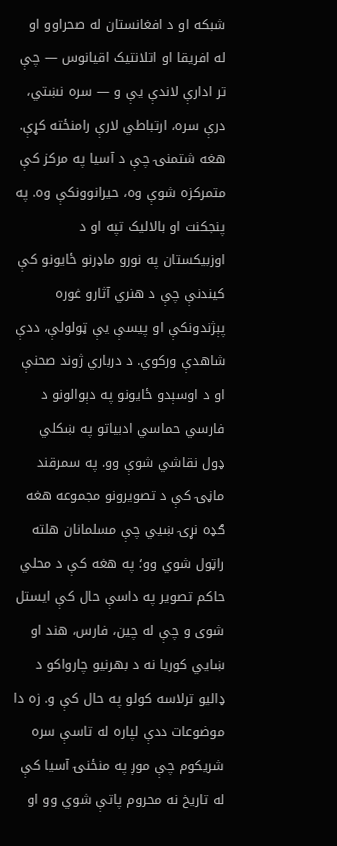شبکه او د افغانستان له صحراوو او له افریقا او اتلانتیک اقیانوس — چې تر ادارې لاندې یې و — سره نښتي، درې سره، ارتباطي لارې رامنځته کړې. هغه شتمنۍ چې د آسیا په مرکز کې متمرکزه شوې وه، حیرانوونکې وه. په پنجکنت او بالالیک تپه او د اوزبیکستان په نورو ماډرنو ځایونو کې کیندنې چې د هنري آثارو غوره پېژندونکې او پیسې یې ټولولې، ددې شاهدې ورکوي. د درباري ژوند صحنې او د اوسېدو ځایونو په دېوالونو د فارسي حماسي ادبیاتو په ښکلي ډول نقاشي شوې وو. په سمرقند ماڼۍ کې د تصویرونو مجموعه هغه ګډه نړۍ ښیي چې مسلمانان هلته راټول شوي وو؛ په هغه کې د محلي حاکم تصویر په داسې حال کې ایستل شوی و چې له چین، فارس، هند او ښایي کوریا نه د بهرنیو چارواکو د ډالیو ترلاسه کولو په حال کې و. زه دا موضوعات ددې لپاره له تاسې سره شریکوم چې موږ په منځنۍ آسیا کې له تاریخ نه محروم پاتې شوي وو او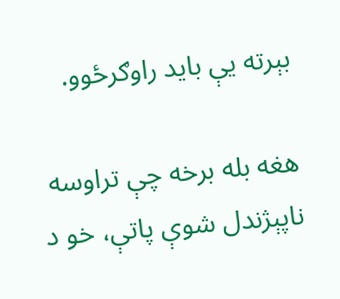بېرته یې باید راوګرځوو.

هغه بله برخه چې تراوسه ناپېژندل شوې پاتې، خو د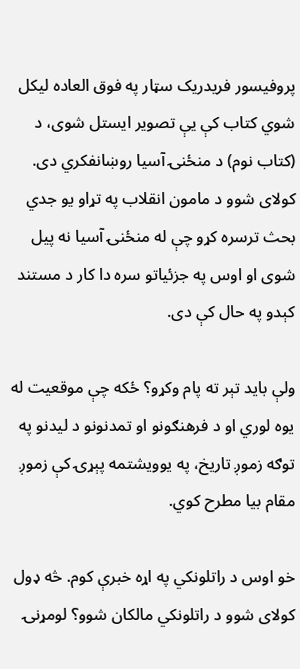پروفیسور فریدریک سټار په فوق العاده لیکل شوي کتاب کې یې تصویر ایستل شوی، د (کتاب نوم) د منځنۍ آسیا روښانفکري دی. کولای شوو د مامون انقلاب په تړاو یو جدي بحث ترسره کړو چې له منځنۍ آسیا نه پیل شوی او اوس په جزئیاتو سره دا کار د مستند کېدو په حال کې دی.

ولې بايد تېر ته پام وکړو؟ ځکه چې موقعيت له يوه لوري او د فرهنګونو او تمدنونو د ليدنو په توګه زموږ تاریخ، په يوويشتمه پېړۍ کې زموږ مقام بیا مطرح کوي.

خو اوس د راتلونکي په اړه خبرې کوم. څه ډول کولای شوو د راتلونکي مالکان شوو؟ لومړنۍ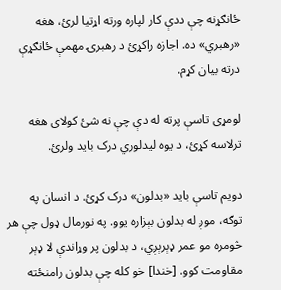ځانګړنه چې ددې کار لپاره ورته اړتيا لرئ، هغه «رهبري» ده. اجازه راکړئ د رهبرۍ مهمې ځانګړې درته بیان کړم.

لومړی تاسې پرته له دې چې نه شئ کولای هغه ترلاسه کړئ، د يوه ليدلوري درک بايد ولرئ.

دويم تاسې بايد «بدلون» درک کړئ. د انسان په توګه، موږ له بدلون بېزاره يوو. په نورمال ډول چې هر څومره مو عمر ډېرېږي، د بدلون پر وړاندې لا ډېر مقاومت کوو. [خندا] خو کله چې بدلون رامنځته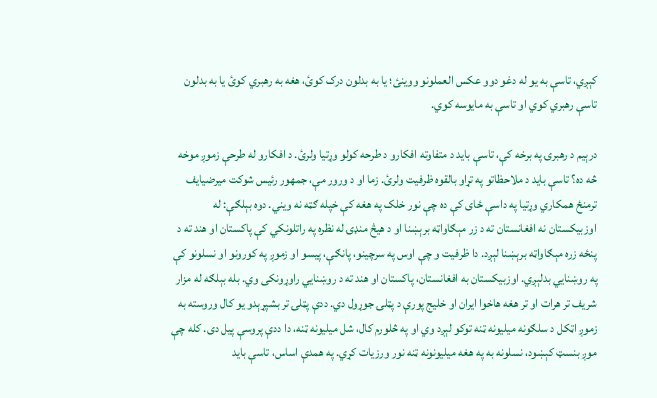کېږي، تاسې به يو له دغو دوو عکس العملونو ووینئ؛ یا به بدلون درک کوئ، هغه به رهبري کوئ یا به بدلون تاسې رهبري کوي او تاسې به مایوسه کوي.

درېيم د رهبرۍ په برخه کې، تاسې بايد د متفاوته افکارو د طرحه کولو وړتيا ولرئ. د افکارو له طرحې زموږ موخه څه ده؟ تاسې باید د ملاحظاتو په تړاو بالقوه ظرفيت ولرئ. زما او د ورور مې، جمهور رئیس شوکت میرضیایف ترمنځ همکاري وړتيا په داسې ځای کې ده چې نور خلک په هغه کې خپله ګټه نه ویني. دوه بېلګې: له اوزبیکستان نه افغانستان ته د زر مېګاواټه برېښنا او د هيڅ منډۍ له نظره په راتلونکي کې پاکستان او هند ته د پنځه زره مېګاواټه برېښنا لېږد. دا ظرفیت و چې اوس په سرچينو، پانګې، پیسو او زموږ په کورونو او نسلونو کې په روښنايي بدلېږي. اوزبیکستان به افغانستان، پاکستان او هند ته د روښنايي راوړونکی وي. بله بېلګه له مزار شریف تر هرات او تر هغه هاخوا ايران او خلیج پورې د پټلۍ جوړول دي. ددې پټلۍ تر بشپړېدو يو کال وروسته به زموږ اټکل د سلګونه میلیونه ټنه توکو لېږد وي او په څلورم کال، شل میلیونه ټنه، دا ددې پروسې پیل دی. کله چې موږ بنسټ کېښود، نسلونه به په هغه ميليونونه ټنه نور ورزيات کړي. په همدې اساس، تاسې بايد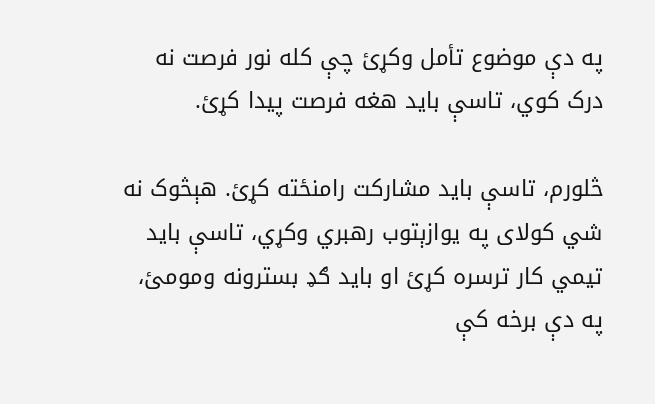په دې موضوع تأمل وکړئ چې کله نور فرصت نه درک کوي، تاسې بايد هغه فرصت پيدا کړئ.

څلورم، تاسې بايد مشارکت رامنځته کړئ. هېڅوک نه شي کولای په يوازېتوب رهبري وکړي، تاسې بايد تيمي کار ترسره کړئ او بايد ګډ بسترونه ومومئ، په دې برخه کې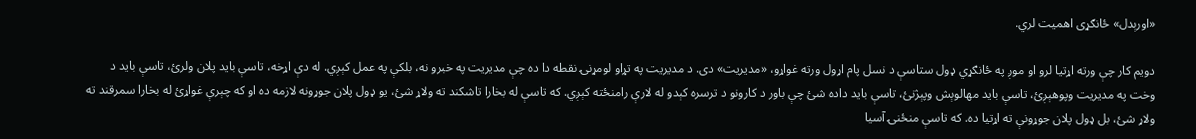«اورېدل» ځانګړی اهمیت لري.

دویم کار چې ورته اړتيا لرو او موږ په ځانګړي ډول ستاسې د نسل پام اړول ورته غواړو، «مديريت» دی. د مدیریت په تړاو لومړنۍ نقطه دا ده چې مدیریت په خبرو نه، بلکې په عمل کېږي. له دې اړخه، تاسې باید پلان ولرئ، تاسې بايد د وخت په مديريت وپوهېږئ، تاسې بايد مهالوېش وپېژنئ، تاسې بايد داده شئ چې باور د کارونو د ترسره کېدو له لارې رامنځته کېږي. که تاسې له بخارا تاشکند ته ولاړ شئ، يو ډول پلان جوړونه لازمه ده او که چېرې غواړئ له بخارا سمرقند ته ولاړ شئ، بل ډول پلان جوړونې ته اړتيا ده. که تاسې منځنۍ آسیا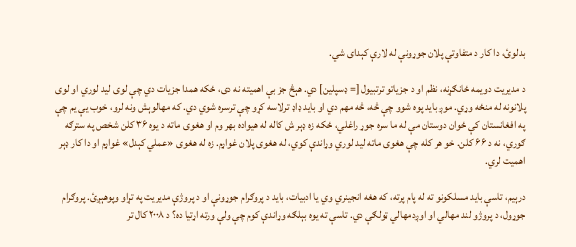بدلوئ، دا کار د متفاوتې پلان جوړونې له لارې کېدای شي.

د مدیریت دویمه ځانګړنه، نظم او د جزیاتو ترتبيول [= ډسپلین] دي. هېڅ جز بې اهمیته نه دی، ځکه همدا جزیات دي چې لوی لید لوري او لوی پلانونه له منځه وړي. موږ بايد پوه شوو چې څه، څه مهم دي او بايد ډاډ ترلاسه کړو چې ترسره شوي دي. که مهالوېش ونه لرو، خوب یې یم چې په افغانستان کې ځوان دوستان مې له ما سره جوړ راغلي، ځکه زه ډېر ش کاله له هیواده بهر وم او هغوی ماته د یوه ۳۶ کلن شخص په سترګه ګوري، نه د ۶۶ کلن. خو هر کله چې هغوی ماته لید لوري وړاندې کوي، له هغوی پلان غواړم. زه له هغوی «عملي کېدل» غواړم او دا کار ډېر اهمیت لري.

درېیم، تاسې باید مسلکونو ته له پام پرته، که هغه انجينري وي یا ادبیات، بايد د پروګرام جوړونې او د پروژې مدیریت په تړاو وپوهېږئ. پروګرام جوړول، د پروژو لند مهالي او اوږدمهالي ټولګې دي. تاسې ته يوه بېلګه وړاندې کوم چې ولې ورته اړتيا ده؟ د ۲۰۰۸ کال تر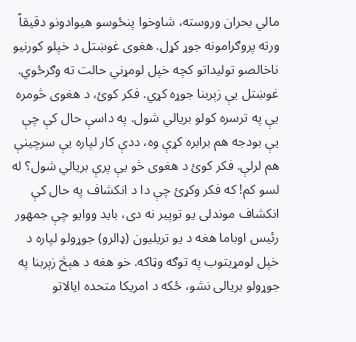مالي بحران وروسته، شاوخوا پنځوسو هیوادونو دقیقاً ورته پروګرامونه جوړ کړل. هغوی غوښتل د خپلو کورنیو ناخالصو تولیداتو کچه خپل لومړني حالت ته وګرځوي. غوښتل يې زېربنا جوړه کړي. فکر کوئ، د هغوی څومره يې په ترسره کولو بریالي شول. په داسې حال کې چې يې بودجه هم برابره کړې وه، ددې کار لپاره يې سرچینې هم لرلې. فکر کوئ د هغوی څو يې پرې بریالي شول؟ له لسو کم! که فکر وکړئ چې دا د انکشاف په حال کې انکشاف موندلی یو توپیر نه دی، باید ووايو چې جمهور رئیس اوباما هغه د يو تریلیون (ډالرو) جوړولو لپاره د خپل لومړیتوب په توګه وټاکه. خو هغه د هېڅ زېربنا په جوړولو بریالی نشو، ځکه د امریکا متحده ایالاتو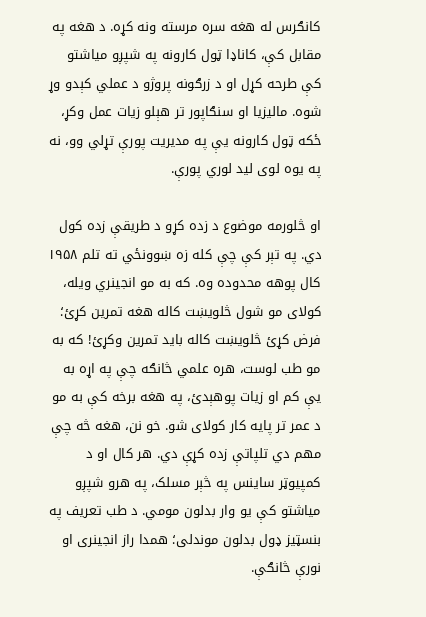کانګرس له هغه سره مرسته ونه کړه. د هغه په مقابل کې، کاناډا ټول کارونه په شپږو میاشتو کې طرحه کړل او د زرګونه پروژو د عملي کېدو وړ شوه. مالیزیا او سنګاپور تر هېلو زیات عمل وکړ، ځکه ټول کارونه يې په مدیریت پورې تړلي وو، نه په یوه لوی لید لوري پورې.

او څلورمه موضوع د زده کړو د طريقې زده کول دي. په تېر کې چې کله زه ښوونځي ته تلم ۱۹۵۸ کال پوهه محدوده وه. که به مو انجینري ویله، کولای مو شول څلویښت کاله هغه تمرین کړئ؛ فرض کړئ څلویښت کاله باید تمرین وکړئ! که به مو طب لوست، هره علمي څانګه چې په اړه به يې کم او زیات پوهېدئ، په هغه برخه کې به مو د عمر تر پایه کار کولای شو. خو نن، هغه څه چې مهم دي تلپاتې زده کړې دي. هر کال او د کمپيوټر ساینس په څېر مسلک، په هرو شپږو میاشتو کې یو وار بدلون مومي. د طب تعریف په بنسټیز ډول بدلون موندلی؛ همدا راز انجینری او نورې څانګې.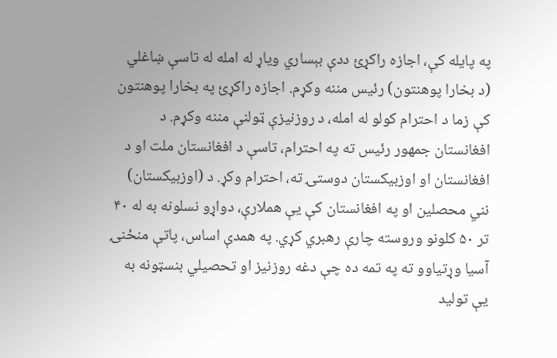په پايله کې، اجازه راکړئ ددې بېساري وياړ له امله له تاسې ښاغلي (د بخارا پوهنتون) رئیس مننه وکړم. اجازه راکړئ په بخارا پوهنتون کې زما د احترام کولو له امله، د روزنیزې ټولنې مننه وکړم. د افغانستان جمهور رئیس ته په احترام، تاسې د افغانستان ملت او د افغانستان او اوزبیکستان دوستۍ ته، احترام وکړ. د (اوزبیکستان) نني محصلين او په افغانستان کې يې هملارې، دواړو نسلونه به له ۴۰ تر ۵۰ کلونو وروسته چارې رهبري کړي. په همدې اساس، پاتې منځنۍ آسیا وړتياوو ته په تمه ده چې دغه روزنيز او تحصیلي بنسټونه به يې تولید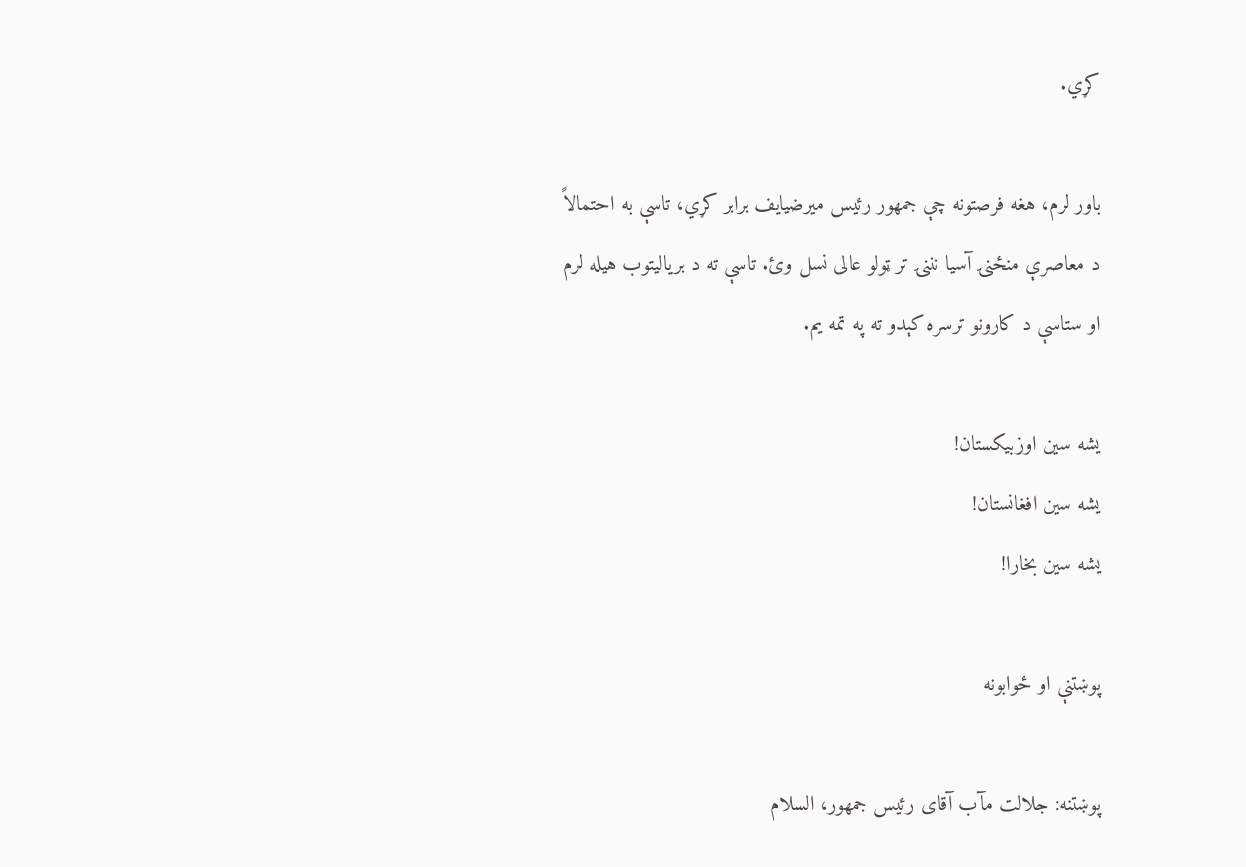کړي.

باور لرم، هغه فرصتونه چې جمهور رئیس میرضیایف برابر کړي، تاسې به احتمالاً د معاصرې منځنۍ آسیا نننۍ تر ټولو عالی نسل وئ. تاسې ته د برياليتوب هیله لرم او ستاسې د کارونو ترسره کېدو ته په تمه یم.

یشه سین اوزبیکستان!
یشه سین افغانستان!
یشه سین بخارا!

پوښتنې او ځوابونه

پوښتنه: جلالت مآب آقای رئیس جمهور، السلام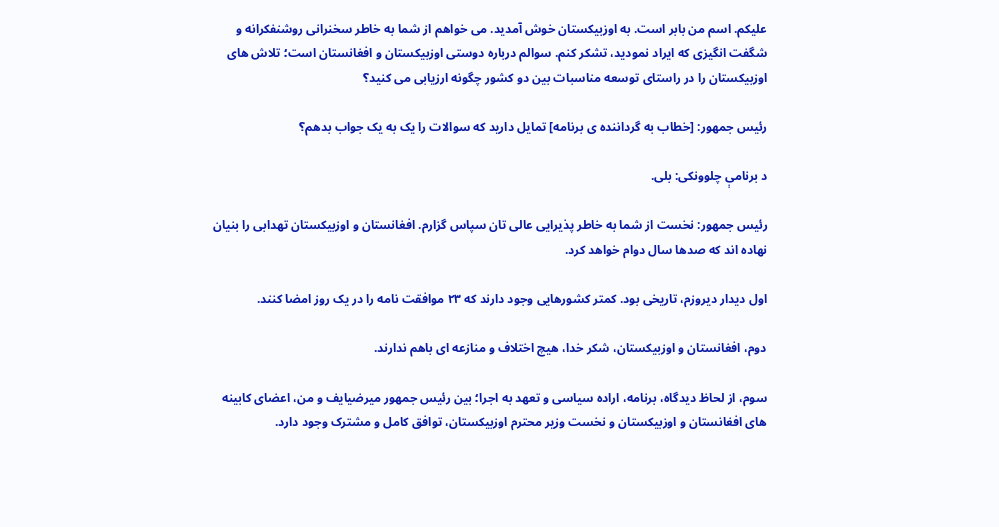علیکم. اسم من بابر است. به اوزبیکستان خوش آمدید. می خواهم از شما به خاطر سخنرانی روشنفکرانه و شگفت انگیزی که ایراد نمودید، تشکر کنم. سوالم درباره دوستی اوزبیکستان و افغانستان است؛ تلاش های اوزبیکستان را در راستای توسعه مناسبات بین دو کشور چگونه ارزیابی می کنید؟

رئیس جمهور: [خطاب به گرداننده ی برنامه] تمایل دارید که سوالات را یک به یک جواب بدهم؟

د برنامې چلوونکی: بلی.

رئیس جمهور: نخست از شما به خاطر پذیرایی عالی تان سپاس گزارم. افغانستان و اوزبیکستان تهدابی را بنیان نهاده اند که صدها سال دوام خواهد کرد.

اول دیدار دیروزم، تاریخی بود. کمتر کشورهایی وجود دارند که ۲۳ موافقت نامه را در یک روز امضا کنند.

دوم، افغانستان و اوزبیکستان، شکر خدا، هیچ اختلاف و منازعه ای باهم ندارند.

سوم، از لحاظ دیدگاه، برنامه، اراده سیاسی و تعهد به اجرا؛ بین رئیس جمهور میرضیایف و من، اعضای کابینه های افغانستان و اوزبیکستان و نخست وزیر محترم اوزبیکستان، توافق کامل و مشترک وجود دارد.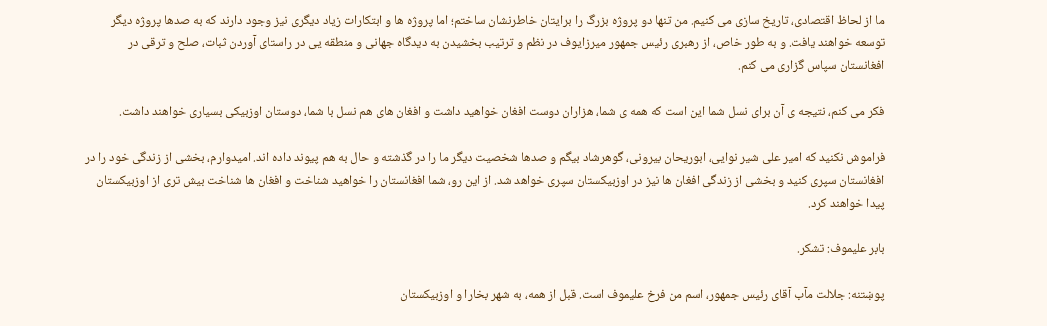ما از لحاظ اقتصادی، تاریخ سازی می کنیم. من تنها دو پروژه بزرگ را برایتان خاطرنشان ساختم؛ اما پروژه ها و ابتکارات زیاد دیگری نیز وجود دارند که به صدها پروژه دیگر توسعه خواهند یافت. و به طور خاص، از رهبری رئیس جمهور میرزایوف در نظم و ترتیب بخشیدن به دیدگاه جهانی و منطقه یی در راستای آوردن ثبات، صلح و ترقی در افغانستان سپاس گزاری می کنم.

فکر می کنم، نتیجه ی آن برای نسل شما این است که همه ی شما، هزاران دوست افغان خواهید داشت و افغان های هم نسل با شما، دوستان اوزبیکی بسیاری خواهند داشت.

فراموش نکنید که امیر علی شیر نوایی، ابوریحان بیرونی، گوهرشاد بیگم و صدها شخصیت دیگر ما را در گذشته و حال به هم پیوند داده اند. امیدوارم، بخشی از زندگی خود را در افغانستان سپری کنید و بخشی از زندگی افغان ها نیز در اوزبیکستان سپری خواهد شد. از این رو، شما افغانستان را خواهید شناخت و افغان ها شناخت بیش تری از اوزبیکستان پیدا خواهند کرد.

بابر علیموف: تشکر.

پوښتنه: جلالت مآب آقای رئیس جمهور، اسم من فرخ علیموف است. قبل از همه، به شهر بخارا و اوزبیکستان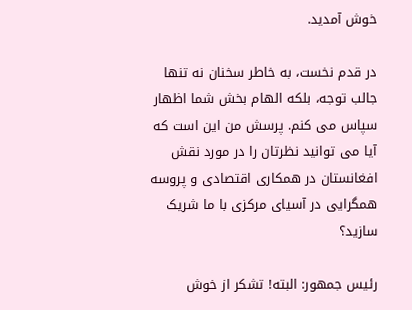خوش آمدید.

در قدم نخست، به خاطر سخنان نه تنها جالب توجه، بلکه الهام بخش شما اظهار سپاس می کنم. پرسش من این است که آیا می توانید نظرتان را در مورد نقش افغانستان در همکاری اقتصادی و پروسه همگرایی در آسیای مرکزی با ما شریک سازید؟

رئیس جمهور: البته! تشکر از خوش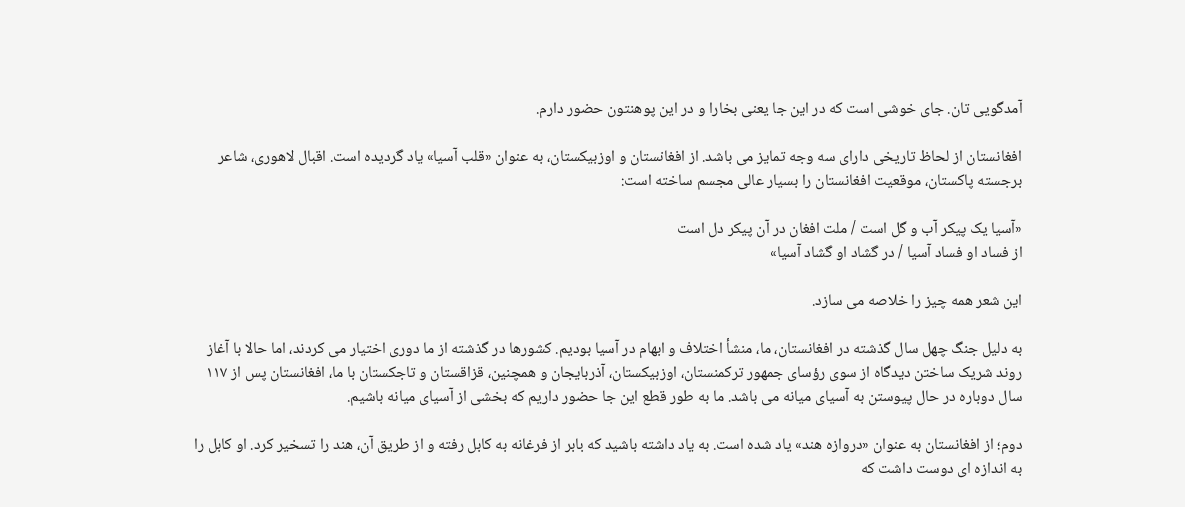آمدگویی تان. جای خوشی است که در این جا یعنی بخارا و در این پوهنتون حضور دارم.

افغانستان از لحاظ تاریخی دارای سه وجه تمایز می باشد. از افغانستان و اوزبیکستان، به عنوان «قلب آسیا» یاد گردیده است. اقبال لاهوری، شاعر برجسته پاکستان، موقعیت افغانستان را بسیار عالی مجسم ساخته است:

«آسیا یک پیکر آب و گل است / ملت افغان در آن پیکر دل است
از فساد او فساد آسیا / در گشاد او گشاد آسیا»

این شعر همه چیز را خلاصه می سازد.

به دلیل جنگ چهل سال گذشته در افغانستان، ما، منشأ اختلاف و ابهام در آسیا بودیم. کشورها در گذشته از ما دوری اختیار می کردند، اما حالا با آغاز روند شریک ساختن دیدگاه از سوی رؤسای جمهور ترکمنستان، اوزبیکستان، آذربایجان و همچنین، قزاقستان و تاجکستان با ما، افغانستان پس از ۱۱۷ سال دوباره در حال پیوستن به آسیای میانه می باشد. ما به طور قطع این جا حضور داریم که بخشی از آسیای میانه باشیم.

دوم؛ از افغانستان به عنوان «دروازه هند» یاد شده است. به یاد داشته باشید که بابر از فرغانه به کابل رفته و از طریق آن، هند را تسخیر کرد. او کابل را به اندازه ای دوست داشت که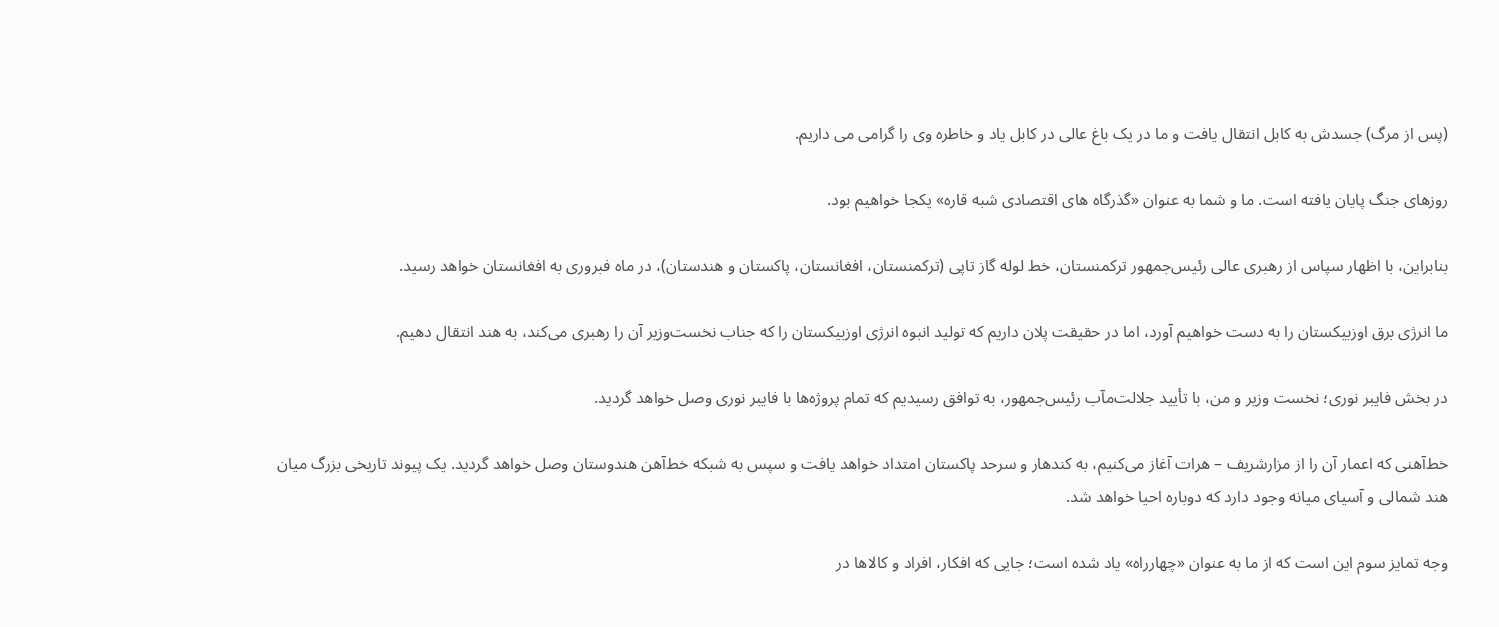(پس از مرگ) جسدش به کابل انتقال یافت و ما در یک باغ عالی در کابل یاد و خاطره وی را گرامی می داریم.

روزهای جنگ پایان یافته است. ما و شما به عنوان «گذرگاه های اقتصادی شبه قاره» یکجا خواهیم بود.

بنابراین، با اظهار سپاس از رهبری عالی رئیس‌جمهور ترکمنستان، خط لوله گاز تاپی (ترکمنستان، افغانستان، پاکستان و هندستان)، در ماه فبروری به افغانستان خواهد رسید.

ما انرژی برق اوزبیکستان را به دست خواهیم آورد، اما در حقیقت پلان داریم که تولید انبوه انرژی اوزبیکستان را که جناب نخست‌وزیر آن را رهبری می‌کند، به هند انتقال دهیم.

در بخش فایبر نوری؛ نخست وزیر و من، با تأیید جلالت‌مآب رئیس‌جمهور، به توافق رسیدیم که تمام پروژه‌ها با فایبر نوری وصل خواهد گردید.

خط‌آهنی که اعمار آن را از مزارشریف – هرات آغاز می‌کنیم، به کندهار و سرحد پاکستان امتداد خواهد یافت و سپس به شبکه خط‌آهن هندوستان وصل خواهد گردید. یک پیوند تاریخی بزرگ میان هند شمالی و آسیای میانه وجود دارد که دوباره احیا خواهد شد.

وجه تمایز سوم این است که از ما به عنوان «چهارراه» یاد شده است؛ جایی که افکار، افراد و کالاها در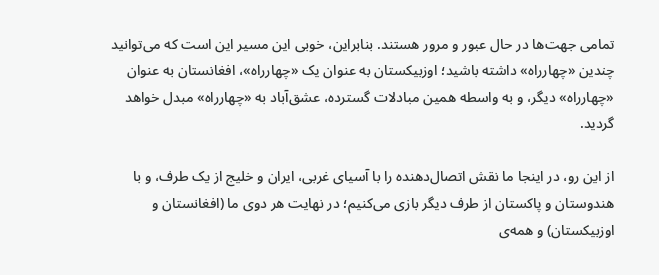تمامی جهت‌ها در حال عبور و مرور هستند. بنابراین، خوبی این مسیر این است که می‌توانید چندین «چهارراه» داشته باشید؛ اوزبیکستان به عنوان یک «چهارراه»، افغانستان به عنوان «چهارراه» دیگر، و به واسطه همین مبادلات گسترده، عشق‌آباد به «چهارراه» مبدل خواهد گردید.

از این رو، در اینجا ما نقش اتصال‌دهنده را با آسیای غربی، ایران و خلیج از یک طرف، و با هندوستان و پاکستان از طرف دیگر بازی می‌کنیم؛ در نهایت هر دوی ما (افغانستان و اوزبیکستان) و همه‌ی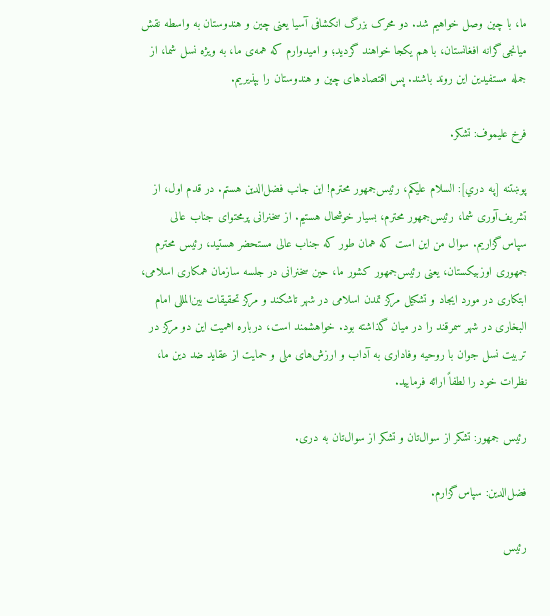ما، با چین وصل خواهیم شد. دو محرک بزرگ انکشافی آسیا یعنی چین و هندوستان به واسطه نقش میانجی‌گرانه افغانستان، با هم یکجا خواهند گردید؛ و امیدوارم که همه‌ی ما، به ویژه نسل شما، از جمله مستفیدین این روند باشند. پس اقتصادهای چین و هندوستان را بپذیریم.

فرخ علیموف: تشکر.

پوښتنه [په دري]: السلام علیکم، رئیس‌جمهور محترم! این جانب فضل‌الدین هستم. در قدم اول، از تشریف‌آوری شما، رئیس‌جمهور محترم، بسیار خوشحال هستیم. از سخنرانی پرمحتوای جناب عالی سپاس‌گزاریم. سوال من این است که همان طور که جناب عالی مستحضر هستید، رئیس محترم جمهوری اوزبیکستان، یعنی رئیس‌جمهور کشور ما، حین سخنرانی در جلسه سازمان همکاری اسلامی، ابتکاری در مورد ایجاد و تشکیل مرکز تمدن اسلامی در شهر تاشکند و مرکز تحقیقات بین‌المللی امام البخاری در شهر سمرقند را در میان گذاشته بود. خواهشمند است، درباره اهمیت این دو مرکز در تربیت نسل جوان با روحیه وفاداری به آداب و ارزش‌های ملی و حمایت از عقاید ضد دین ما، نظرات خود را لطفاً ارائه فرمایید.

رئیس جمهور: تشکر از سوال‌تان و تشکر از سوال‌تان به دری.

فضل‌الدین: سپاس‌گزارم.

رئیس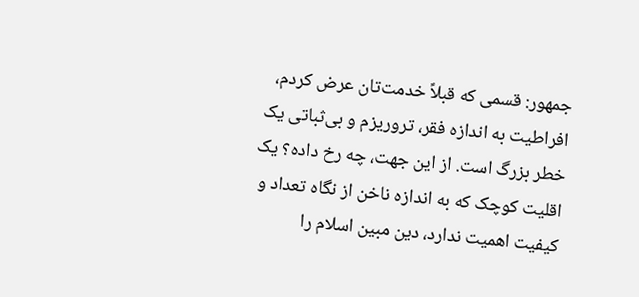جمهور: قسمی که قبلاً خدمت‌تان عرض کردم، افراطیت به اندازه فقر، تروریزم و بی‌ثباتی یک خطر بزرگ است. از این جهت، چه رخ داده؟ یک اقلیت کوچک که به اندازه ناخن از نگاه تعداد و کیفیت اهمیت ندارد، دین مبین اسلام را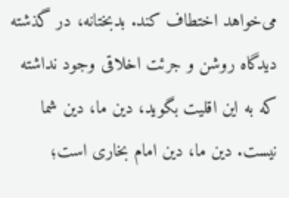می‌خواهد اختطاف کند. بدبختانه، در گذشته دیدگاه روشن و جرئت اخلاقی وجود نداشته که به این اقلیت بگوید، دین ما، دین شما نیست. دین ما، دین امام بخاری است؛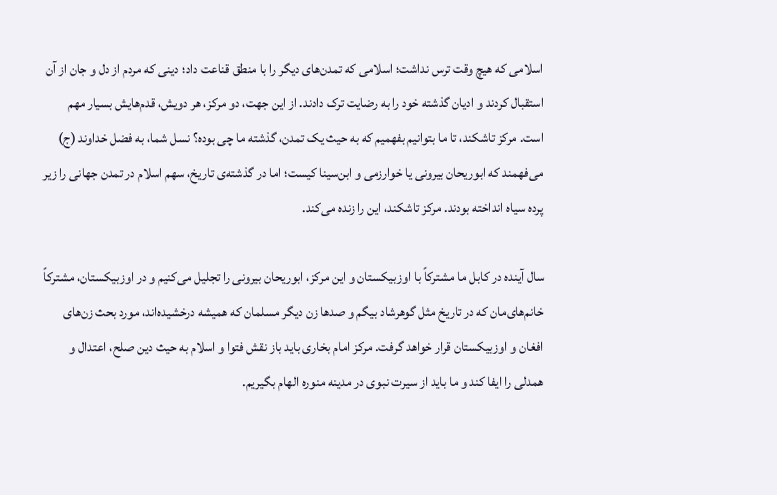اسلامی که هیچ وقت ترس نداشت؛ اسلامی که تمدن‌های دیگر را با منطق قناعت داد؛ دینی که مردم از دل و جان از آن استقبال کردند و ادیان گذشته خود را به رضایت ترک دادند. از این جهت، دو مرکز، هر دویش، قدم‌هایش بسیار مهم است. مرکز تاشکند، تا ما بتوانیم بفهمیم که به حیث یک تمدن، گذشته ما چی بوده؟ نسل شما، به فضل خداوند (ج) می‌فهمند که ابوریحان بیرونی یا خوارزمی و ابن‌سینا کیست؛ اما در گذشته‌ی تاریخ، سهم اسلام در تمدن جهانی را زیر پرده سیاه انداخته بودند. مرکز تاشکند، این را زنده می‌کند.

سال آینده در کابل ما مشترکاً با اوزبیکستان و این مرکز، ابوریحان بیرونی را تجلیل می‌کنیم و در اوزبیکستان، مشترکاً خانم‌های‌مان که در تاریخ مثل گوهرشاد بیگم و صدها زن دیگر مسلمان که همیشه درخشیده‌اند، مورد بحث زن‌های افغان و اوزبیکستان قرار خواهد گرفت. مرکز امام بخاری باید باز نقش فتوا و اسلام به حیث دین صلح، اعتدال و همدلی را ایفا کند و ما باید از سیرت نبوی در مدینه منوره الهام بگیریم.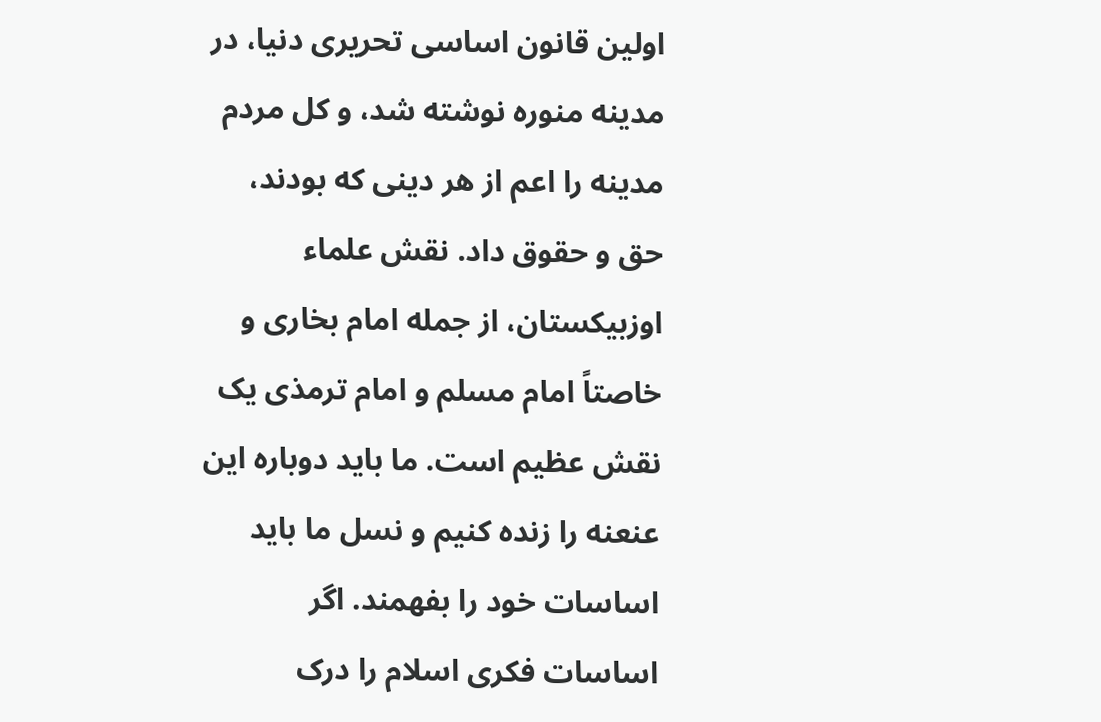اولین قانون اساسی تحریری دنیا، در مدینه منوره نوشته شد، و کل مردم مدینه را اعم از هر دینی که بودند، حق و حقوق داد. نقش علماء اوزبیکستان، از جمله امام بخاری و خاصتاً امام مسلم و امام ترمذی یک نقش عظیم است. ما باید دوباره این عنعنه را زنده کنیم و نسل ما باید اساسات خود را بفهمند. اگر اساسات فکری اسلام را درک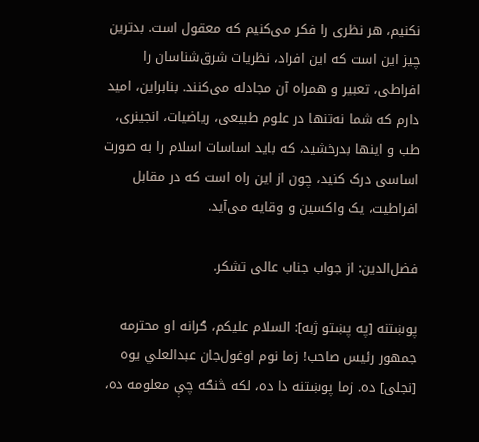نکنیم، هر نظری را فکر می‌کنیم که معقول است. بدترین چیز این است که این افراد، نظریات شرق‌شناسان را افراطی، تعبیر و همراه آن مجادله می‌کنند. بنابراین، امید دارم که شما نه‌تنها در علوم طبیعی، ریاضیات، انجینری، طب و اینها بدرخشید، که باید اساسات اسلام را به صورت اساسی درک کنید، چون از این راه است که در مقابل افراطیت، یک واکسین و وقایه می‌آید.

فضل‌الدین: از جواب جناب عالی تشکر.

پوښتنه [په پښتو ژبه]: السلام علیکم، ګرانه او محترمه جمهور رئیس صاحب! زما نوم اوغول‌جان عبدالعلي یوه [نجلی] ده. زما پوښتنه دا ده، لکه څنګه چې معلومه ده،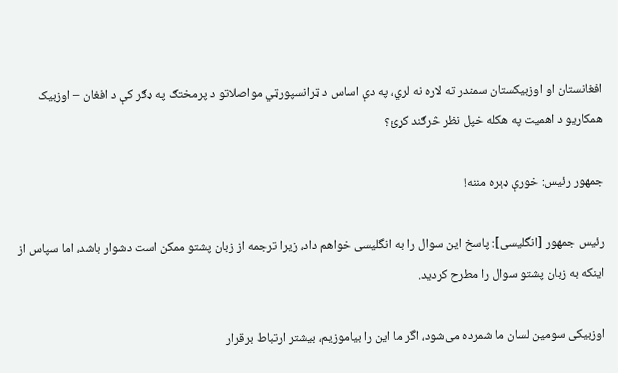افغانستان او اوزبیکستان سمندر ته لاره نه لري، په دې اساس د ټرانسپورټي مواصلاتو د پرمختګ په ډګر کې د افغان – اوزبیک همکاریو د اهمیت په هکله خپل نظر څرګند کړئ؟

جمهور رئیس: خورې ډېره مننه!

رئیس جمهور [انگلیسی]: پاسخ این سوال را به انگلیسی خواهم داد، زیرا ترجمه از زبان پشتو ممکن است دشوار باشد، اما سپاس از اینکه به زبان پشتو سوال را مطرح کردید.

اوزبیکی سومین لسان ما شمرده می‌شود، اگر ما این را بیاموزیم، بیشتر ارتباط برقرار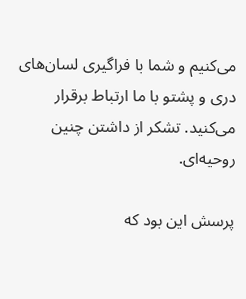می‌کنیم و شما با فراگیری لسان‌های دری و پشتو با ما ارتباط برقرار می‌کنید. تشکر از داشتن چنین روحیه‌ای.

پرسش این بود که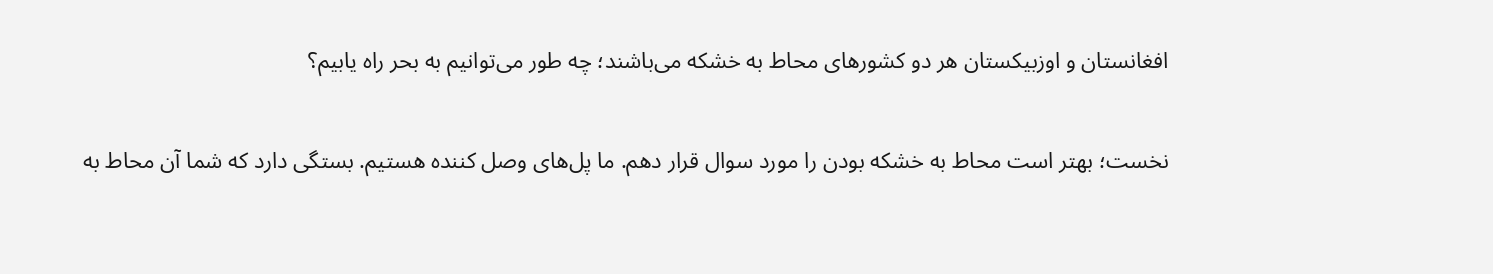افغانستان و اوزبیکستان هر دو کشورهای محاط به خشکه می‌باشند؛ چه طور می‌توانیم به بحر راه یابیم؟

نخست؛ بهتر است محاط به خشکه بودن را مورد سوال قرار دهم. ما پل‌های وصل کننده هستیم. بستگی دارد که شما آن محاط به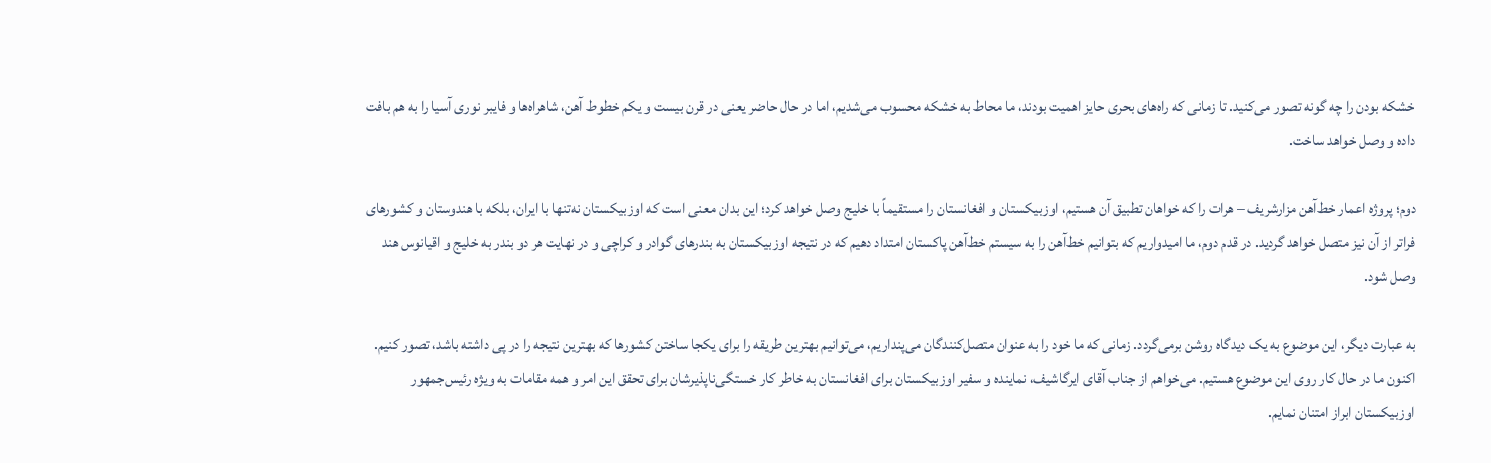خشکه بودن را چه گونه تصور می‌کنید. تا زمانی که راه‌های بحری حایز اهمیت بودند، ما محاط به خشکه محسوب می‌شدیم، اما در حال حاضر یعنی در قرن بیست و یکم خطوط آهن، شاهراه‌ها و فایبر نوری آسیا را به هم بافت داده و وصل خواهد ساخت.

دوم؛ پروژه اعمار خط‌آهن مزارشریف – هرات را که خواهان تطبیق آن هستیم، اوزبیکستان و افغانستان را مستقیماً با خلیج وصل خواهد کرد؛ این بدان معنی است که اوزبیکستان نه‌تنها با ایران، بلکه با هندوستان و کشورهای فراتر از آن نیز متصل خواهد گردید. در قدم دوم، ما امیدواریم که بتوانیم خط‌آهن را به سیستم خط‌آهن پاکستان امتداد دهیم که در نتیجه اوزبیکستان به بندرهای گوادر و کراچی و در نهایت هر دو بندر به خلیج و اقیانوس هند وصل شود.

به عبارت دیگر، این موضوع به یک دیدگاه روشن برمی‌گردد. زمانی که ما خود را به عنوان متصل‌کنندگان می‌پنداریم، می‌توانیم بهترین طریقه را برای یکجا ساختن کشورها که بهترین نتیجه را در پی داشته باشد، تصور کنیم. اکنون ما در حال کار روی این موضوع هستیم. می‌خواهم از جناب آقای ایرگاشیف، نماینده و سفیر اوزبیکستان برای افغانستان به خاطر کار خستگی‌ناپذیرشان برای تحقق این امر و همه مقامات به ویژه رئیس‌جمهور اوزبیکستان ابراز امتنان نمایم.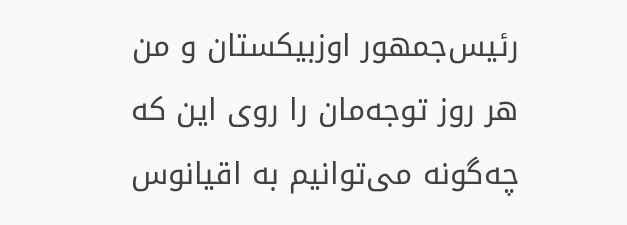رئیس‌جمهور اوزبیکستان و من هر روز توجه‌مان را روی این که چه‌گونه می‌توانیم به اقیانوس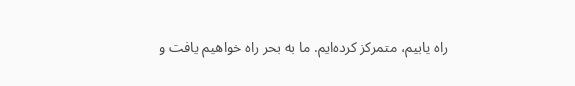راه یابیم، متمرکز کرده‌ایم. ما به بحر راه خواهیم یافت و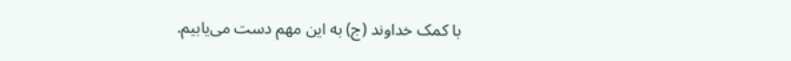با کمک خداوند (ج) به این مهم دست می‌یابیم.